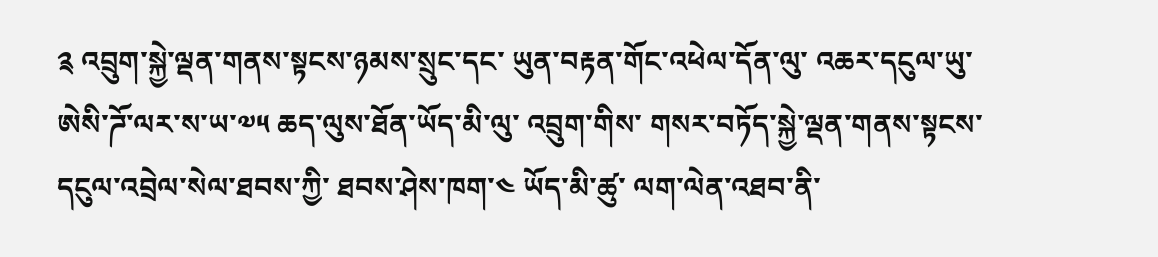༉ འབྲུག་སྐྱེ་ལྡན་གནས་སྟངས་ཉམས་སྲུང་དང་ ཡུན་བརྟན་གོང་འཕེལ་དོན་ལུ་ འཆར་དངུལ་ཡུ་ཨེསི་ཌོ་ལར་ས་ཡ་༧༥ ཆད་ལུས་ཐོན་ཡོད་མི་ལུ་ འབྲུག་གིས་ གསར་བཏོད་སྐྱེ་ལྡན་གནས་སྟངས་ དངུལ་འབྲེལ་སེལ་ཐབས་ཀྱི་ ཐབས་ཤེས་ཁག་༤ ཡོད་མི་ཚུ་ ལག་ལེན་འཐབ་ནི་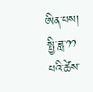ཨིན་པས།
སྤྱི་ཟླ་༡༡ པའི་ཚེས་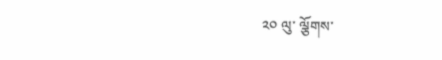༢༠ ལུ་ ལྕོགས་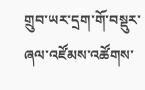གྲུབ་ཡར་དྲག་གོ་བསྡུར་ཞལ་འཛོམས་འཚོགས་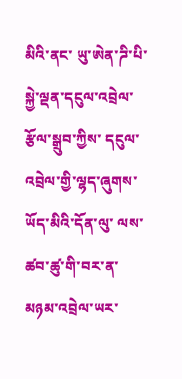མིའི་ནང་ ཡུ་ཨེན་ཌི་པི་སྐྱེ་ལྡན་དངུལ་འབྲེལ་རྩོལ་སྒྲུབ་ཀྱིས་ དངུལ་འབྲེལ་གྱི་ལྷད་ཞུགས་ཡོད་མིའི་དོན་ལུ་ ལས་ཚབ་ཚུ་གི་བར་ན་ མཉམ་འབྲེལ་ཡར་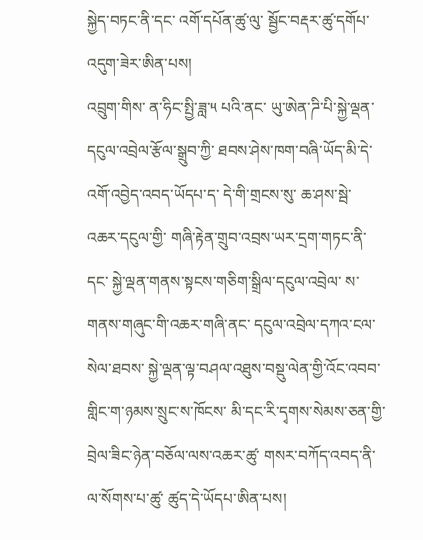སྐྱེད་བཏང་ནི་དང་ འགོ་དཔོན་ཚུ་ལུ་ སྦྱོང་བརྡར་ཚུ་དགོཔ་འདུག་ཟེར་ཨིན་པས།
འབྲུག་གིས་ ན་ཧིང་སྤྱི་ཟླ་༥ པའི་ནང་ ཡུ་ཨེན་ཌི་པི་སྐྱེ་ལྡན་དངུལ་འབྲེལ་རྩོལ་སྒྲུབ་ཀྱི་ ཐབས་ཤེས་ཁག་བཞི་ཡོད་མི་དེ་ འགོ་འབྱེད་འབད་ཡོདཔ་ད་ དེ་གི་གྲངས་སུ་ ཆ་ཤས་སྦེ་ འཆར་དངུལ་གྱི་ གཞི་རྟེན་གྲུབ་འབྲས་ཡར་དྲག་གཏང་ནི་དང་ སྐྱེ་ལྡན་གནས་སྟངས་གཅིག་སྒྲིལ་དངུལ་འབྲེལ་ ས་གནས་གཞུང་གི་འཆར་གཞི་ནང་ དངུལ་འབྲེལ་དཀའ་ངལ་སེལ་ཐབས་ སྐྱེ་ལྡན་ལྟ་བཤལ་འཐུས་བསྡུ་ལེན་གྱི་འོང་འབབ་ གླིང་ག་ཉམས་སྲུང་ས་ཁོངས་ མི་དང་རི་དྭགས་སེམས་ཅན་གྱི་ བྲེལ་ཟིང་ཉེན་བཅོལ་ལས་འཆར་ཚུ་ གསར་བཀོད་འབད་ནི་ལ་སོགས་པ་ཚུ་ ཚུད་དེ་ཡོདཔ་ཨིན་པས།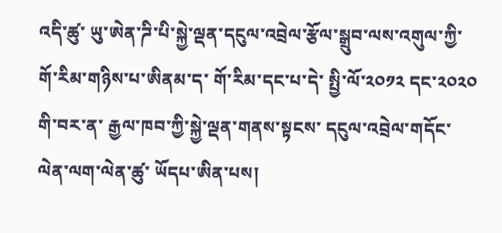འདི་ཚུ་ ཡུ་ཨེན་ཌི་པི་སྐྱེ་ལྡན་དངུལ་འབྲེལ་རྩོལ་སྒྲུབ་ལས་འགུལ་ཀྱི་ གོ་རིམ་གཉིས་པ་ཨིནམ་ད་ གོ་རིམ་དང་པ་དེ་ སྤྱི་ལོ་༢༠༡༢ དང་༢༠༢༠ གི་བར་ན་ རྒྱལ་ཁབ་ཀྱི་སྐྱེ་ལྡན་གནས་སྟངས་ དངུལ་འབྲེལ་གདོང་ལེན་ལག་ལེན་ཚུ་ ཡོདཔ་ཨིན་པས།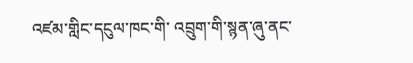འཛམ་གླིང་དངུལ་ཁང་གི་ འབྲུག་གི་སྙན་ཞུ་ནང་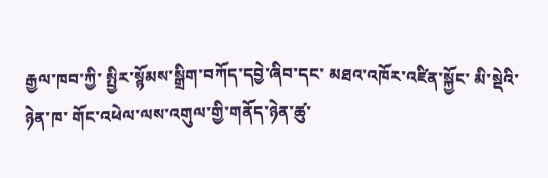རྒྱལ་ཁབ་ཀྱི་ སྤྱིར་སྙོམས་སྒྲིག་བཀོད་དབྱེ་ཞིབ་དང་ མཐའ་འཁོར་འཛིན་སྐྱོང་ མི་སྡེའི་ཉེན་ཁ་ གོང་འཕེལ་ལས་འགུལ་གྱི་གནོད་ཉེན་ཚུ་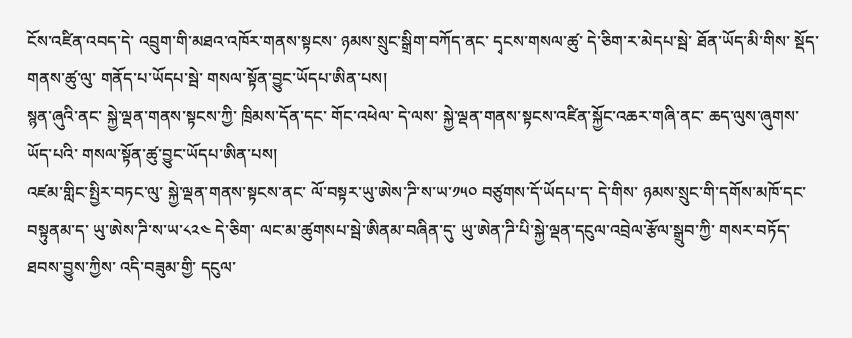ངོས་འཛིན་འབད་དེ་ འབྲུག་གི་མཐའ་འཁོར་གནས་སྟངས་ ཉམས་སྲུང་སྒྲིག་བཀོད་ནང་ དྭངས་གསལ་ཚུ་ དེ་ཅིག་ར་མེདཔ་སྦེ་ ཐོན་ཡོད་མི་གིས་ སྡོད་གནས་ཚུ་ལུ་ གནོད་པ་ཡོདཔ་སྦེ་ གསལ་སྟོན་བྱུང་ཡོདཔ་ཨིན་པས།
སྙན་ཞུའི་ནང་ སྐྱེ་ལྡན་གནས་སྟངས་ཀྱི་ ཁྲིམས་དོན་དང་ གོང་འཕེལ་ དེ་ལས་ སྐྱེ་ལྡན་གནས་སྟངས་འཛིན་སྐྱོང་འཆར་གཞི་ནང་ ཆད་ལུས་ཞུགས་ཡོད་པའི་ གསལ་སྟོན་ཚུ་བྱུང་ཡོདཔ་ཨིན་པས།
འཛམ་གླིང་སྤྱིར་བཏང་ལུ་ སྐྱེ་ལྡན་གནས་སྟངས་ནང་ ལོ་བསྟར་ཡུ་ཨེས་ཌི་ས་ཡ་༡༥༠ བཙུགས་དོ་ཡོདཔ་ད་ དེ་གིས་ ཉམས་སྲུང་གི་དགོས་མཁོ་དང་བསྟུནམ་ད་ ཡུ་ཨེས་ཌི་ས་ཡ་༨༢༤ དེ་ཅིག་ ལང་མ་ཚུགསཔ་སྦེ་ཨིནམ་བཞིན་དུ་ ཡུ་ཨེན་ཌི་པི་སྐྱེ་ལྡན་དངུལ་འབྲེལ་རྩོལ་སྒྲུབ་ཀྱི་ གསར་བཏོད་ཐབས་བྱུས་ཀྱིས་ འདི་བཟུམ་གྱི་ དངུལ་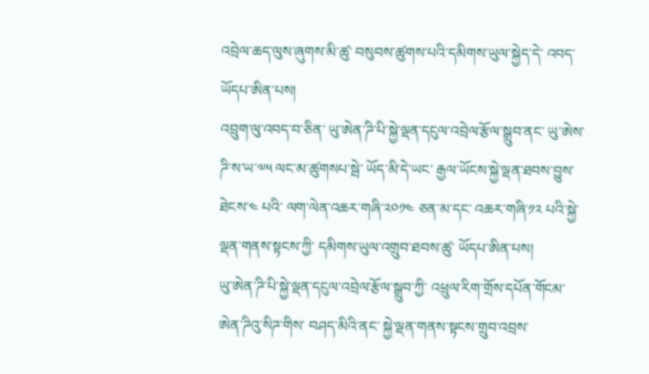འབྲེལ་ཆད་ལུས་ཞུགས་མི་ཚུ་ བསུབས་ཚུགས་པའི་དམིགས་ཡུལ་སྐྱེད་དེ་ འབད་ཡོདཔ་ཨིན་པས།
འབྲུག་ལུ་འབད་བ་ཅིན་ ཡུ་ཨེན་ཌི་པི་སྐྱེ་ལྡན་དངུལ་འབྲེལ་རྩོལ་སྒྲུབ་ནང་ ཡུ་ཨེས་ཌི་ས་ཡ་༧༥ ལང་མ་ཚུགསཔ་སྦེ་ ཡོད་མི་དེ་ཡང་ རྒྱལ་ཡོངས་སྐྱེ་ལྡན་ཐབས་བྱུས་ཐེངས་༤ པའི་ ལག་ལེན་འཆར་གཞི་༢༠༡༤ ཅན་མ་དང་ འཆར་གཞི་༡༢ པའི་སྐྱེ་ལྡན་གནས་སྟངས་ཀྱི་ དམིགས་ཡུལ་འགྲུབ་ཐབས་ཚུ་ ཡོདཔ་ཨིན་པས།
ཡུ་ཨེན་ཌི་པི་སྐྱེ་ལྡན་དངུལ་འབྲེལ་རྩོལ་སྒྲུབ་ཀྱི་ འཕྲུལ་རིག་གྲོས་དཔོན་གོངམ་ ཨེན་ཌིའུ་སིཌ་གིས་ བཤད་མིའི་ནང་ སྐྱེ་ལྡན་གནས་སྟངས་གྲུབ་འབྲས་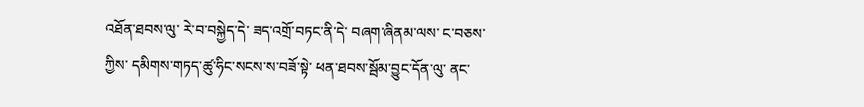འཐོན་ཐབས་ལུ་ རེ་བ་བསྐྱེད་དེ་ ཟད་འགྲོ་བཏང་ནི་དེ་ བཞག་ཞིནམ་ལས་ ང་བཅས་ཀྱིས་ དམིགས་གཏད་ཚུ་ཧིང་སངས་ས་བཟོ་སྟེ་ ཕན་ཐབས་སྦོམ་བྱུང་དོན་ལུ་ ནང་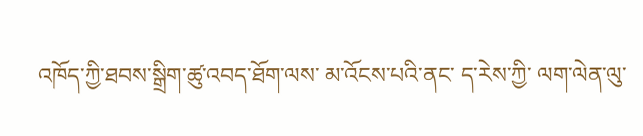འཁོད་ཀྱི་ཐབས་སྒྲིག་ཚུ་འབད་ཐོག་ལས་ མ་འོངས་པའི་ནང་ ད་རེས་ཀྱི་ ལག་ལེན་ལུ་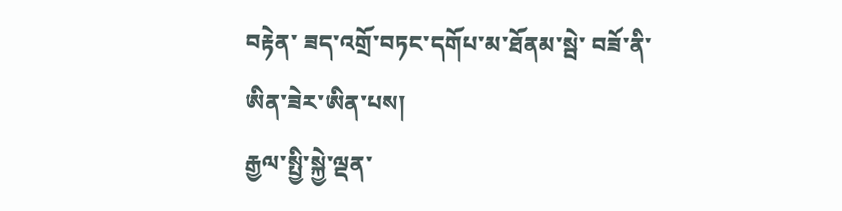བརྟེན་ ཟད་འགྲོ་བཏང་དགོཔ་མ་ཐོནམ་སྦེ་ བཟོ་ནི་ཨིན་ཟེར་ཨིན་པས།
རྒྱལ་སྤྱི་སྐྱེ་ལྡན་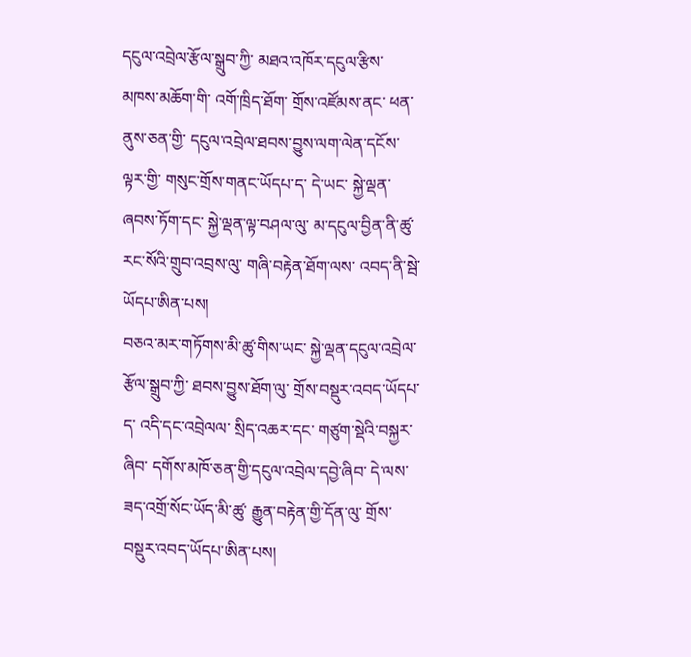དངུལ་འབྲེལ་རྩོལ་སྒྲུབ་ཀྱི་ མཐའ་འཁོར་དངུལ་རྩིས་ མཁས་མཆོག་གི་ འགོ་ཁྲིད་ཐོག་ གྲོས་འཛོམས་ནང་ ཕན་ནུས་ཅན་གྱི་ དངུལ་འབྲེལ་ཐབས་བྱུས་ལག་ལེན་དངོས་ལྟར་གྱི་ གསུང་གྲོས་གནང་ཡོདཔ་ད་ དེ་ཡང་ སྐྱེ་ལྡན་ཞབས་ཏོག་དང་ སྐྱེ་ལྡན་ལྟ་བཤལ་ལུ་ མ་དངུལ་བྱིན་ནི་ཚུ་ རང་སོའི་གྲུབ་འབྲས་ལུ་ གཞི་བརྟེན་ཐོག་ལས་ འབད་ནི་སྦེ་ཡོདཔ་ཨིན་པས།
བཅའ་མར་གཏོགས་མི་ཚུ་གིས་ཡང་ སྐྱེ་ལྡན་དངུལ་འབྲེལ་རྩོལ་སྒྲུབ་ཀྱི་ ཐབས་བྱུས་ཐོག་ལུ་ གྲོས་བསྡུར་འབད་ཡོདཔ་ད་ འདི་དང་འབྲེལལ་ སྲིད་འཆར་དང་ གཙུག་སྡེའི་བསྐྱར་ཞིབ་ དགོས་མཁོ་ཅན་གྱི་དངུལ་འབྲེལ་དབྱེ་ཞིབ་ དེ་ལས་ ཟད་འགྲོ་སོང་ཡོད་མི་ཚུ་ རྒྱུན་བརྟེན་གྱི་དོན་ལུ་ གྲོས་བསྡུར་འབད་ཡོདཔ་ཨིན་པས།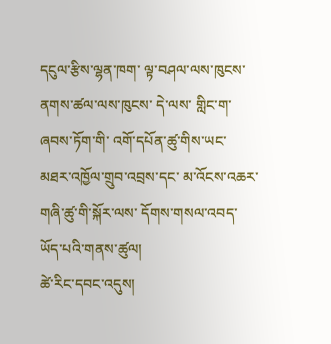དངུལ་རྩིས་ལྷན་ཁག་ ལྟ་བཤལ་ལས་ཁུངས་ ནགས་ཚལ་ལས་ཁུངས་ དེ་ལས་ གླིང་ག་ཞབས་ཏོག་གི་ འགོ་དཔོན་ཚུ་གིས་ཡང་ མཐར་འཁྱོལ་གྲུབ་འབྲས་དང་ མ་འོངས་འཆར་གཞི་ཚུ་གི་སྐོར་ལས་ དོགས་གསལ་འབད་ཡོད་པའི་གནས་ཚུལ།
ཚེ་རིང་དབང་འདུས།